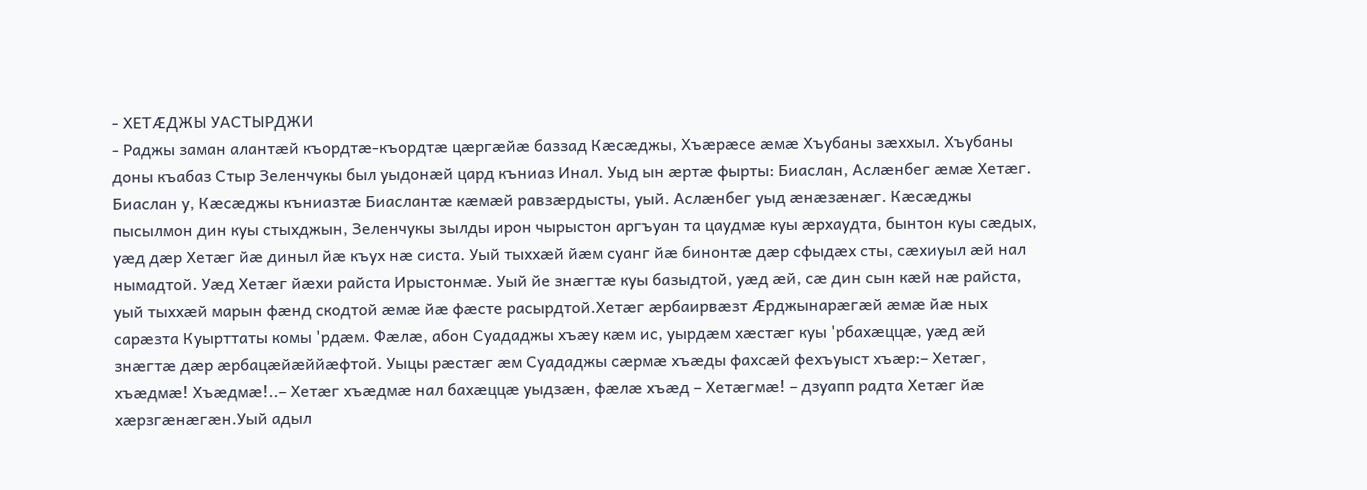- ХЕТÆДЖЫ УАСТЫРДЖИ
- Раджы заман алантæй къордтæ-къордтæ цæргæйæ баззад Кæсæджы, Хъæрæсе æмæ Хъубаны зæххыл. Хъубаны доны къабаз Стыр Зеленчукы был уыдонæй цард къниаз Инал. Уыд ын æртæ фырты: Биаслан, Аслæнбег æмæ Хетæг. Биаслан у, Кæсæджы къниазтæ Биаслантæ кæмæй равзæрдысты, уый. Аслæнбег уыд æнæзæнæг. Кæсæджы пысылмон дин куы стыхджын, Зеленчукы зылды ирон чырыстон аргъуан та цаудмæ куы æрхаудта, бынтон куы сæдых, уæд дæр Хетæг йæ диныл йæ къух нæ систа. Уый тыххæй йæм суанг йæ бинонтæ дæр сфыдæх сты, сæхиуыл æй нал нымадтой. Уæд Хетæг йæхи райста Ирыстонмæ. Уый йе знæгтæ куы базыдтой, уæд æй, сæ дин сын кæй нæ райста, уый тыххæй марын фæнд скодтой æмæ йæ фæсте расырдтой.Хетæг æрбаирвæзт Æрджынарæгæй æмæ йæ ных сарæзта Куырттаты комы 'рдæм. Фæлæ, абон Суададжы хъæу кæм ис, уырдæм хæстæг куы 'рбахæццæ, уæд æй знæгтæ дæр æрбацæйæййæфтой. Уыцы рæстæг æм Суададжы сæрмæ хъæды фахсæй фехъуыст хъæр:– Хетæг, хъæдмæ! Хъæдмæ!..– Хетæг хъæдмæ нал бахæццæ уыдзæн, фæлæ хъæд – Хетæгмæ! – дзуапп радта Хетæг йæ хæрзгæнæгæн.Уый адыл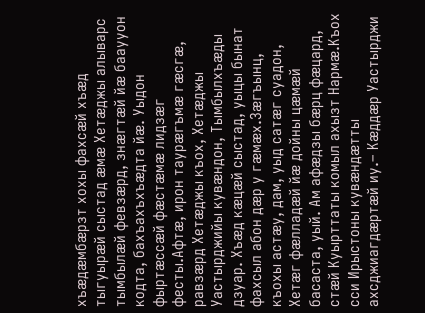хъæдæмбæрзт хохы фахсæй хъæд тыгуырæй сыстад æмæ Хетæджы алыварс тымбылæй февзæрд, знæгтæй йæ бааууон кодта, бахъахъхъæдта йæ. Уыдон фыртæссæй фæстæмæ лидзæг фесты.Афтæ, ирон таурæгъмæ гæсгæ, равзæрд Хетæджы къох, Хетæджы Уастырджийы кувæндон, Тымбылхъæды дзуар. Хъæд кæцæй сыстад, уыцы бынат фахсыл абон дæр у гæмæх.Зæгъынц, къохы астæу, дам, уыд сатæг суадон, Хетæг фæлладæй йæ дойны цæмæй басаста, уый. Ам афæдзы бæрц фæцард, стæй Куырттаты комыл ахызт Нармæ.Къох сси Ирыстоны кувæндæтты ахсджиагдæртæй иу.– Кæддæр Уастырджи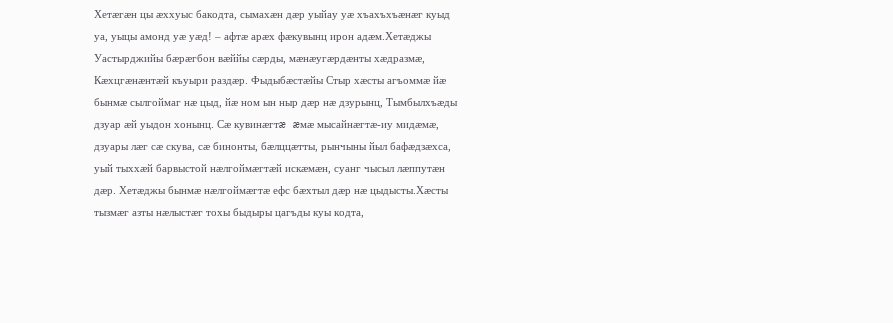Хетæгæн цы æххуыс бакодта, сымахæн дæр уыйау уæ хъахъхъæнæг куыд уа, уыцы амонд уæ уæд! – афтæ арæх фæкувынц ирон адæм.Хетæджы Уастырджийы бæрæгбон вæййы сæрды, мæнæугæрдæнты хæдразмæ, Кæхцгæнæнтæй къуыри раздæр. Фыдыбæстæйы Стыр хæсты агъоммæ йæ бынмæ сылгоймаг нæ цыд, йæ ном ын ныр дæр нæ дзурынц, Тымбылхъæды дзуар æй уыдон хонынц. Сæ кувинæгтæ æмæ мысайнæгтæ-иу мидæмæ, дзуары лæг сæ скува, сæ бинонты, бæлццæтты, рынчыны йыл бафæдзæхса, уый тыххæй барвыстой нæлгоймæгтæй искæмæн, суанг чысыл лæппутæн дæр. Хетæджы бынмæ нæлгоймæгтæ ефс бæхтыл дæр нæ цыдысты.Хæсты тызмæг азты нæлыстæг тохы быдыры цагъды куы кодта,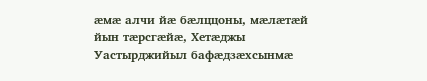æмæ алчи йæ бæлццоны, мæлæтæй йын тæрсгæйæ, Хетæджы Уастырджийыл бафæдзæхсынмæ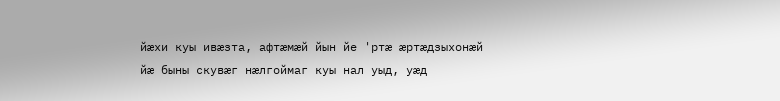йæхи куы ивæзта, афтæмæй йын йе 'ртæ æртæдзыхонæй йæ быны скувæг нæлгоймаг куы нал уыд, уæд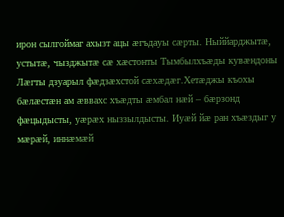ирон сылгоймаг ахызт ацы æгъдауы сæрты. Ныййарджытæ, устытæ, чызджытæ сæ хæстонты Тымбылхъæды кувæндоны Лæгты дзуарыл фæдзæхстой сæхæдæг.Хетæджы къохы бæлæстæн ам æввахс хъæдты æмбал нæй – бæрзонд фæцыдысты, уæрæх ныззылдысты. Иуæй йæ ран хъæздыг у мæрæй, иннæмæй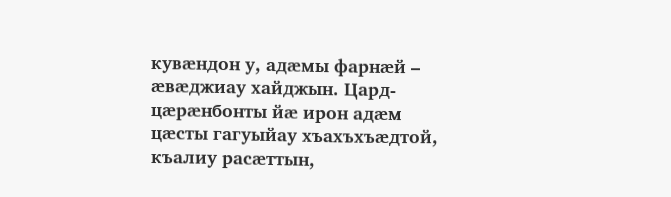кувæндон у, адæмы фарнæй – æвæджиау хайджын. Цард-цæрæнбонты йæ ирон адæм цæсты гагуыйау хъахъхъæдтой, къалиу расæттын,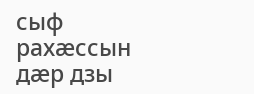сыф рахæссын дæр дзы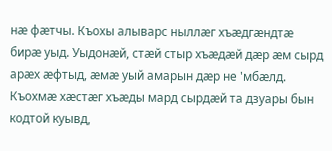нæ фæтчы. Къохы алыварс ныллæг хъæдгæндтæ бирæ уыд. Уыдонæй, стæй стыр хъæдæй дæр æм сырд арæх æфтыд, æмæ уый амарын дæр не 'мбæлд. Къохмæ хæстæг хъæды мард сырдæй та дзуары бын кодтой куывд,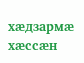хæдзармæ хæссæн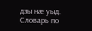дзы нæ уыд.
Словарь по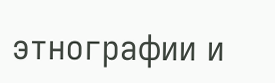этнографии и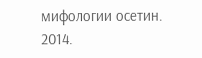мифологии осетин. 2014.